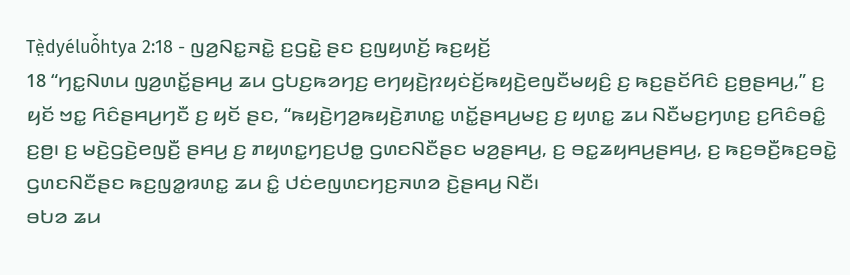Tè̤dyéluô̌htya 2:18 - ꤜꤤ꤬ꤡꤢ꤭ꤏꤢꤧ꤭ ꤢ꤬ꤞꤢꤧ꤭ ꤔꤢ ꤢ꤬ꤜꤟꤛꤢꤩ꤬ ꤒꤢ꤬ꤟꤢꤩ꤬
18 “ꤚꤢ꤭ꤡꤛꤣ ꤜꤤ꤬ꤛꤢꤩ꤭ꤔꤌꤣ꤬ ꤘꤣ ꤞꤝꤢ꤬ꤒꤤꤚꤢ꤬ ꤕꤚꤟꤢꤧ꤬ꤐꤟꤢꤦꤢꤩ꤬ꤒꤟꤢꤧ꤬ꤕꤜꤢꤪꤗꤟꤢꤨ꤬ ꤢ꤬ ꤒꤢ꤬ꤔꤢꤩꤖꤢꤨ ꤢ꤬ꤥ꤬ꤔꤌꤣ꤬,” ꤢ꤬ ꤟꤢꤩ ꤠꤢ꤭ ꤖꤢꤨꤔꤌꤣ꤬ꤚꤢꤪ ꤢ꤬ ꤟꤢꤩ ꤔꤢ, “ꤒꤟꤢꤧ꤬ꤚꤤ꤬ꤒꤟꤢꤧ꤬ꤊꤛꤢ꤭ ꤛꤢꤩ꤭ꤔꤌꤣ꤬ꤗꤢ꤬ ꤢ꤬ ꤟꤛꤢ꤭ ꤘꤣ ꤡꤢꤪꤗꤢ꤬ꤚꤛꤢ꤬ ꤢ꤬ꤖꤢꤨꤋꤢꤨ꤭ ꤢ꤬ꤥ꤬꤯ ꤢ꤬ ꤗꤢꤧ꤬ꤞꤢꤧ꤬ꤕꤜꤢꤪ꤬ ꤔꤌꤣ꤬ ꤢ꤬ ꤊꤟꤛꤢ꤭ꤚꤢ꤬ꤓꤥ꤭ ꤞꤛꤢꤡꤢꤪꤔꤢ ꤗꤤ꤬ꤔꤌꤣ꤬, ꤢ꤬ ꤋꤢ꤭ꤘꤟꤌꤣ꤬ꤔꤌꤣ꤬, ꤢ꤬ ꤒꤢ꤬ꤋꤢꤪ꤬ꤒꤢ꤬ꤋꤢꤧ꤭ ꤞꤛꤢꤡꤢꤪꤔꤢ ꤒꤢ꤬ꤜꤤ꤭ꤙꤛꤢ꤭ ꤘꤣ ꤢꤨ꤭ ꤓꤢꤦꤕꤜꤛꤢꤚꤢ꤬ꤏꤛꤤ ꤢꤧ꤬ꤔꤌꤣ꤬ ꤡꤢꤪ꤯
ꤋꤝꤤ ꤘꤣ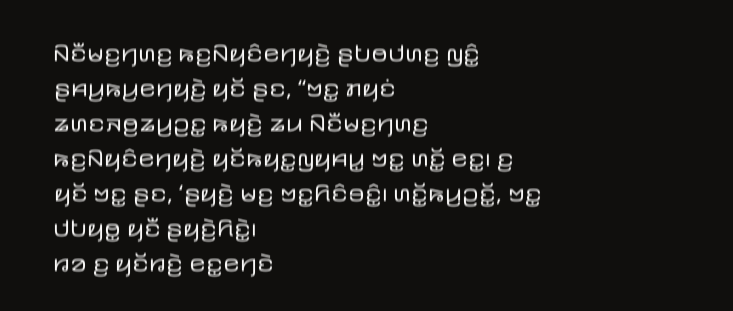ꤡꤢꤪꤗꤢ꤬ꤚꤛꤢ꤬ ꤒꤢ꤬ꤡꤟꤢꤨꤕꤚꤟꤢꤧ꤬ ꤔꤝꤥꤓꤛꤢ꤬ ꤜꤢꤨ꤭ ꤔꤌꤣ꤬ꤒꤣ꤬ꤕꤚꤟꤢꤧ꤬ ꤟꤢꤩ ꤔꤢ, “ꤠꤢ꤭ ꤊꤟꤢꤦ ꤘꤛꤢꤏꤥ꤬ꤘꤣ꤬ꤑꤢ꤭ ꤒꤟꤢꤧ꤬ ꤘꤣ ꤡꤢꤪꤗꤢ꤬ꤚꤛꤢ꤬ ꤒꤢ꤬ꤡꤟꤢꤨꤕꤚꤟꤢꤧ꤬ ꤟꤢꤩꤒꤟꤢ꤭ꤜꤟꤌꤣ꤭ ꤠꤢ꤭ ꤛꤢꤩ꤭ ꤕꤢ꤭꤯ ꤢ꤬ ꤟꤢꤩ ꤠꤢ꤭ ꤔꤢ, ‘ꤔꤟꤢꤧ꤬ ꤗꤢ꤬ ꤠꤢ꤭ꤖꤢꤨꤋꤢꤨ꤭꤯ ꤛꤢꤩ꤭ꤒꤣ꤬ꤑꤢꤩ꤭, ꤠꤢ꤭ ꤓꤝꤟꤥ꤭ ꤟꤢꤪ ꤔꤟꤢꤧ꤬ꤖꤢꤧ꤭꤯
ꤙꤤ ꤢ꤬ ꤟꤢꤩꤙꤢꤧ꤬ ꤕꤢ꤭ꤕꤚꤢꤧ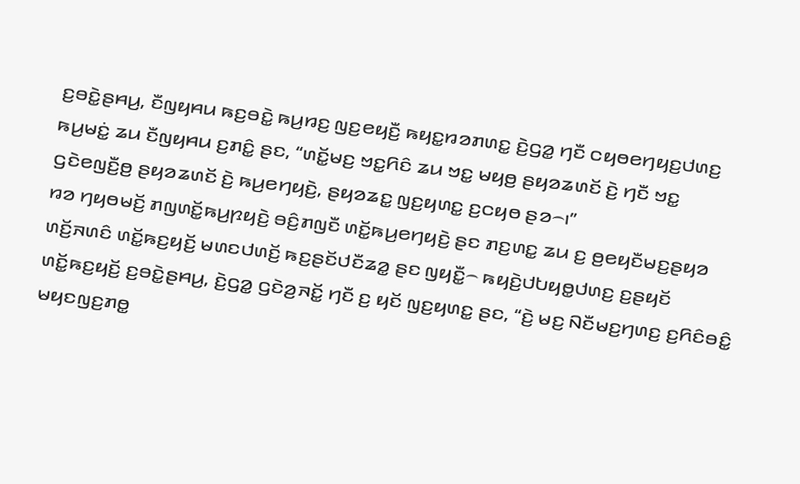ꤢ꤬ꤋꤢꤧ꤭ꤔꤌꤣ꤬, ꤢꤪꤜꤟꤌꤣ ꤒꤢ꤬ꤋꤢꤧ꤭ ꤒꤣ꤬ꤙꤢ꤬ ꤜꤢ꤬ꤕꤟꤢꤪ꤬ ꤒꤟꤢ꤭ꤙꤤꤊꤛꤢ꤭ ꤢꤧ꤬ꤞꤤ꤭ ꤚꤢꤪ ꤍꤟꤥꤕꤚꤟꤢ꤬ꤓꤛꤢ꤬ ꤒꤣ꤬ꤗꤢꤦ꤭ ꤘꤣ ꤢꤪꤜꤟꤌꤣ ꤢ꤬ꤊꤢꤨ꤭ ꤔꤢ, “ꤛꤢꤩ꤭ꤗꤢ꤬ ꤠꤢ꤭ꤖꤢꤨ ꤘꤣ ꤠꤢ꤭ ꤗꤟꤥ꤬ ꤔꤟꤤꤘꤛꤢꤩ ꤢꤧ꤬ ꤚꤢꤪ ꤠꤢ꤭ ꤞꤢꤧꤕꤜꤢꤪ꤬ꤥ꤬ ꤔꤟꤤꤘꤛꤢꤩ ꤢꤧ꤬ ꤒꤣ꤬ꤕꤚꤟꤢꤧ꤬, ꤔꤟꤤꤘꤢ꤭ ꤜꤢ꤬ꤟꤛꤢ꤭ ꤢ꤬ꤍꤟꤥ ꤔꤤ꤮꤯”
ꤙꤤ ꤚꤟꤥꤗꤢꤩ꤬ ꤊꤜꤛꤢꤩ꤭ꤒꤣ꤬ꤐꤟꤢꤧ꤬ ꤋꤢꤨ꤬ꤊꤜꤢꤪ ꤛꤢꤩ꤭ꤒꤣ꤬ꤕꤚꤟꤢꤧ꤬ ꤔꤢ ꤊꤢ꤬ꤛꤢ꤭ ꤘꤣ ꤢ꤬ ꤥ꤬ꤕꤟꤢꤪꤗꤢ꤬ꤔꤟꤤ ꤛꤢꤩ꤬ꤏꤛꤢꤨ ꤛꤢꤩ꤭ꤒꤢ꤬ꤟꤢꤩ꤬ ꤗꤛꤢꤓꤛꤢꤩ꤬ ꤒꤢ꤬ꤔꤢꤩꤓꤢꤪꤘꤤ꤭ ꤔꤢ ꤜꤟꤢꤪ꤭꤮ ꤒꤟꤢꤧ꤬ꤓꤝꤟꤥ꤭ꤓꤛꤢ꤬ ꤢ꤬ꤔꤟꤢꤩ ꤛꤢꤩ꤭ꤒꤢ꤬ꤟꤢꤩ꤬ ꤢ꤬ꤋꤢꤧ꤭ꤔꤌꤣ꤬, ꤢꤧ꤬ꤞꤤ꤭ ꤞꤢꤧꤤ꤬ꤏꤢꤩ꤭ ꤚꤢꤪ ꤢ꤬ ꤟꤢꤩ ꤜꤢ꤬ꤟꤛꤢ꤭ ꤔꤢ, “ꤢꤧ꤬ ꤗꤢ꤬ ꤡꤢꤪꤗꤢ꤬ꤚꤛꤢ꤬ ꤢ꤬ꤖꤢꤨꤋꤢꤨ꤭ ꤗꤟꤢꤜꤢ꤬ꤊꤥ꤭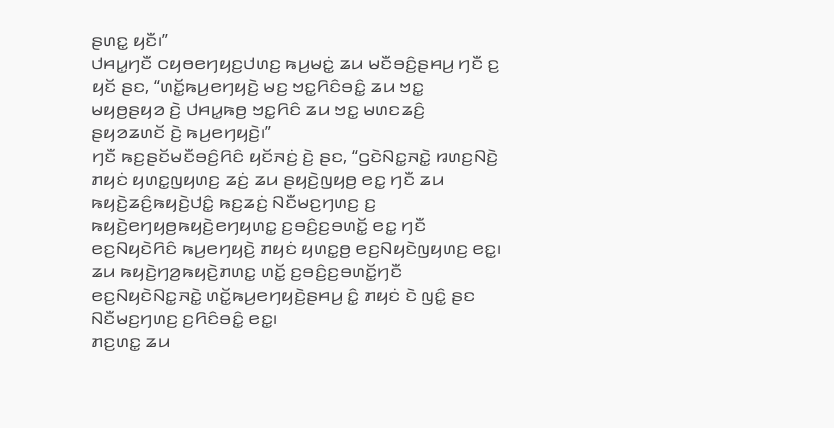ꤔꤛꤢ꤭ ꤟꤢꤪ꤯”
ꤓꤌꤣ꤭ꤚꤢꤪ ꤍꤟꤥꤕꤚꤟꤢ꤬ꤓꤛꤢ꤬ ꤒꤣ꤬ꤗꤢꤦ꤭ ꤘꤣ ꤗꤢꤪꤋꤢꤨ꤬ꤔꤌꤣ꤬ ꤚꤢꤪ ꤢ꤬ ꤟꤢꤩ ꤔꤢ, “ꤛꤢꤩ꤭ꤒꤣ꤬ꤕꤚꤟꤢꤧ꤬ ꤗꤢ꤬ ꤠꤢ꤭ꤖꤢꤨꤋꤢꤨ꤭ ꤘꤣ ꤠꤢ꤭ ꤗꤟꤥ꤬ꤔꤟꤤ ꤢꤧ꤬ ꤓꤌꤣ꤭ꤒꤥ꤬ ꤠꤢ꤭ꤖꤢꤨ ꤘꤣ ꤠꤢ꤭ ꤗꤛꤢꤘꤢꤨ꤬ ꤔꤟꤤꤘꤛꤢꤩ ꤢꤧ꤬ ꤒꤣ꤬ꤕꤚꤟꤢꤧ꤬꤯”
ꤚꤢꤪ ꤒꤢ꤬ꤔꤢꤩꤗꤢꤪꤋꤢꤨ꤬ꤖꤢꤨ ꤟꤢꤩꤏꤢꤦ꤬ ꤢꤧ꤬ ꤔꤢ, “ꤞꤢꤧꤡꤢ꤭ꤏꤢꤧ꤭ ꤙꤛꤢ꤬ꤡꤢꤧ꤬ ꤊꤟꤢꤦ ꤟꤛꤢ꤭ꤜꤟꤛꤢ꤬ ꤘꤢꤦ꤬ ꤘꤣ ꤔꤟꤢꤧ꤬ꤜꤟꤥ꤬ ꤕꤢ꤭ ꤚꤢꤪ ꤘꤣ ꤒꤟꤢꤧ꤬ꤘꤢꤨ꤬ꤒꤟꤢꤧ꤬ꤓꤢꤨ꤭ ꤒꤢ꤬ꤘꤢꤦ꤬ ꤡꤢꤪꤗꤢ꤬ꤚꤛꤢ꤬ ꤢ꤬ ꤒꤟꤢꤧ꤬ꤕꤚꤟꤥ꤬ꤒꤟꤢꤧ꤬ꤕꤚꤟꤛꤢ꤭ ꤢ꤬ꤋꤢꤨ꤬ꤢ꤬ꤋꤛꤢꤩ꤭ ꤕꤢ꤭ ꤚꤢꤪ ꤕꤢ꤬ꤡꤟꤢꤧꤖꤢꤨ ꤒꤣ꤬ꤕꤚꤟꤢꤧ꤬ ꤊꤟꤢꤦ ꤟꤛꤢ꤭ꤥ꤬ ꤕꤢ꤬ꤡꤟꤢꤧꤜꤟꤛꤢ꤬ ꤕꤢ꤭꤯ ꤘꤣ ꤒꤟꤢꤧ꤬ꤚꤤ꤬ꤒꤟꤢꤧ꤬ꤊꤛꤢ꤭ ꤛꤢꤩ꤭ ꤢ꤬ꤋꤢꤨ꤬ꤢ꤬ꤋꤛꤢꤩ꤭ꤚꤢꤪ ꤕꤢ꤬ꤡꤟꤢꤧꤡꤢ꤭ꤏꤢꤧ꤭ ꤛꤢꤩ꤭ꤒꤣ꤬ꤕꤚꤟꤢꤧ꤬ꤔꤌꤣ꤬ ꤢꤨ꤭ ꤊꤟꤢꤦ ꤢꤧ ꤜꤢꤨ꤭ ꤔꤢ ꤡꤢꤪꤗꤢ꤬ꤚꤛꤢ꤬ ꤢ꤬ꤖꤢꤨꤋꤢꤨ꤭ ꤕꤢ꤭꤯
ꤊꤢ꤬ꤛꤢ꤭ ꤘꤣ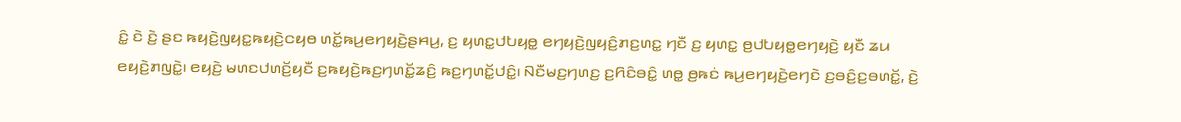ꤢꤨ꤭ ꤢꤧ ꤢꤧ꤬ ꤔꤢ ꤒꤟꤢꤧ꤬ꤜꤟꤢ꤭ꤒꤟꤢꤧ꤬ꤍꤟꤥ ꤛꤢꤩ꤭ꤒꤣ꤬ꤕꤚꤟꤢꤧ꤬ꤔꤌꤣ꤬, ꤢ꤬ ꤟꤛꤢ꤭ꤓꤝꤟꤥ꤭ ꤕꤚꤟꤢꤧ꤬ꤜꤟꤢꤨ꤬ꤊꤢ꤬ꤛꤢ꤭ ꤚꤢꤪ ꤢ꤬ ꤟꤛꤢ꤭ ꤥ꤬ꤓꤝꤟꤥ꤭ꤕꤚꤟꤢꤧ꤬ ꤟꤢꤪ ꤘꤣ ꤕꤟꤢꤧ꤬ꤊꤜꤢꤧ꤭꤯ ꤕꤟꤢꤧ꤬ ꤗꤛꤢꤓꤛꤢꤩ꤬ꤟꤢꤪ ꤢ꤬ꤒꤟꤢꤧ꤬ꤒꤢ꤬ꤚꤛꤢꤩ꤭ꤘꤢꤨ꤬ ꤒꤢ꤬ꤚꤛꤢꤩ꤭ꤓꤢꤨ꤭꤯ ꤡꤢꤪꤗꤢ꤬ꤚꤛꤢ꤬ ꤢ꤬ꤖꤢꤨꤋꤢꤨ꤭ ꤛꤥ꤭ ꤥ꤬ꤒꤢꤦ ꤒꤣ꤬ꤕꤚꤟꤢꤧ꤬ꤕꤚꤢꤧ ꤢ꤬ꤋꤢꤨ꤬ꤢ꤬ꤋꤛꤢꤩ꤭, ꤢꤧ꤬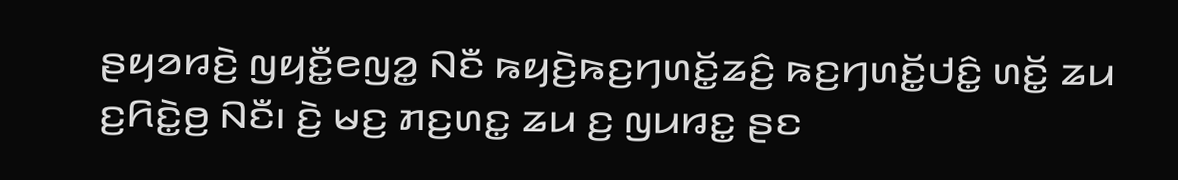ꤔꤟꤤꤙꤢꤧ꤬ ꤜꤟꤢꤪ꤭ꤕꤜꤤ꤭ ꤡꤢꤪ ꤒꤟꤢꤧ꤬ꤒꤢ꤬ꤚꤛꤢꤩ꤭ꤘꤢꤨ꤬ ꤒꤢ꤬ꤚꤛꤢꤩ꤭ꤓꤢꤨ꤭ ꤛꤢꤩ꤭ ꤘꤣ ꤢ꤬ꤖꤢꤧ꤭ꤥ꤬ ꤡꤢꤪ꤯ ꤢꤧ꤬ ꤗꤢ꤬ ꤊꤢ꤬ꤛꤢ꤭ ꤘꤣ ꤢ꤬ ꤜꤣꤙꤢ꤭ ꤔꤢ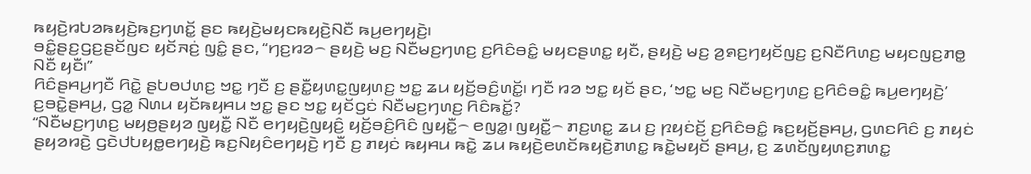ꤒꤟꤢꤧ꤬ꤙꤝꤤꤒꤟꤢꤧ꤬ꤒꤢ꤬ꤚꤛꤢꤩ꤭ ꤔꤢ ꤒꤟꤢꤧ꤬ꤗꤟꤢꤒꤟꤢꤧ꤬ꤡꤢꤪ ꤒꤣ꤬ꤕꤚꤟꤢꤧ꤬꤯
ꤋꤢꤨ꤭ꤔꤢ꤬ꤞꤢ꤬ꤔꤢꤩꤜꤢ ꤟꤢꤩꤏꤢꤦ꤬ ꤜꤢꤨ꤭ ꤔꤢ, “ꤚꤢ꤬ꤙꤤ꤮ ꤔꤟꤢꤧ꤬ ꤗꤢ꤬ ꤡꤢꤪꤗꤢ꤬ꤚꤛꤢ꤬ ꤢ꤬ꤖꤢꤨꤋꤢꤨ꤭ ꤗꤟꤢꤔꤛꤢ꤭ ꤟꤢꤪ, ꤔꤟꤢꤧ꤬ ꤗꤢ꤬ ꤤ꤬ꤎꤢ꤬ꤚꤟꤢꤩꤜꤢ꤬ ꤢ꤬ꤡꤢꤪꤖꤛꤢ꤬ ꤗꤟꤢꤜꤢ꤬ꤊꤥ꤭ ꤡꤢꤪ ꤟꤢꤪ꤯”
ꤖꤢꤨꤔꤌꤣ꤬ꤚꤢꤪ ꤖꤢꤧ꤭ ꤔꤝꤥꤓꤛꤢ꤬ ꤠꤢ꤭ ꤚꤢꤪ ꤢ꤬ ꤔꤢꤪ꤭ꤟꤛꤢ꤭ꤜꤟꤛꤢ꤬ ꤠꤢ꤭ ꤘꤣ ꤟꤢꤩ꤬ꤋꤢꤨ꤬ꤛꤢꤩ꤭꤯ ꤚꤢꤪ ꤙꤤ ꤠꤢ꤭ ꤟꤢꤩ ꤔꤢ, ‘ꤠꤢ꤭ ꤗꤢ꤬ ꤡꤢꤪꤗꤢ꤬ꤚꤛꤢ꤬ ꤢ꤬ꤖꤢꤨꤋꤢꤨ꤭ ꤒꤣ꤬ꤕꤚꤟꤢꤧ꤬’ ꤢ꤬ꤋꤢꤧ꤭ꤔꤌꤣ꤬, ꤞꤤ꤭ ꤡꤛꤣ ꤟꤢꤩꤒꤟꤌꤣ ꤠꤢ꤭ ꤔꤢ ꤠꤢ꤭ ꤟꤢꤩꤞꤢꤦ ꤡꤢꤪꤗꤢ꤬ꤚꤛꤢ꤬ ꤖꤢꤨꤒꤢꤩ꤭?
“ꤡꤢꤪꤗꤢ꤬ꤚꤛꤢ꤬ ꤗꤟꤥ꤬ꤔꤟꤤ ꤜꤟꤢꤪ꤭ ꤡꤢꤪ ꤕꤚꤟꤢꤧ꤬ꤜꤟꤢꤨ꤬ ꤟꤢꤩ꤬ꤋꤢꤨ꤬ꤖꤢꤨ ꤜꤟꤢꤪ꤭꤮ ꤕꤜꤤ꤭꤯ ꤜꤟꤢꤪ꤭꤮ ꤊꤢ꤬ꤛꤢ꤭ ꤘꤣ ꤢ꤬ ꤐꤟꤢꤦꤢꤩ꤬ ꤢ꤬ꤖꤢꤨꤋꤢꤨ꤭ ꤒꤢ꤬ꤟꤢꤩ꤬ꤔꤌꤣ꤬, ꤞꤛꤢꤖꤢꤨ ꤢ꤬ ꤊꤟꤢꤦ ꤔꤟꤤꤙꤢꤧ꤬ ꤞꤢꤧꤓꤝꤟꤥ꤭ꤕꤚꤟꤢꤧ꤬ ꤒꤢ꤬ꤡꤟꤢꤨꤕꤚꤟꤢꤧ꤬ ꤚꤢꤪ ꤢ꤬ ꤊꤟꤢꤦ ꤒꤟꤌꤣ ꤒꤢꤧ꤭ ꤘꤣ ꤒꤟꤢꤧ꤬ꤕꤛꤢꤩꤒꤟꤢꤧ꤬ꤊꤛꤢ꤭ ꤒꤢꤧ꤭ꤗꤟꤢꤩ ꤔꤌꤣ꤬, ꤢ꤬ ꤘꤛꤢꤩꤜꤟꤛꤢ꤬ꤊꤛꤢ꤭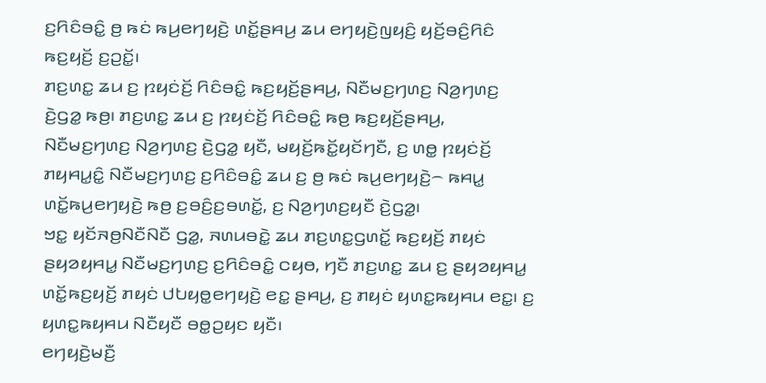ꤢ꤬ꤖꤢꤨꤋꤢꤨ꤭ ꤥ꤬ ꤒꤢꤦ ꤒꤣ꤬ꤕꤚꤟꤢꤧ꤬ ꤛꤢꤩ꤭ꤔꤌꤣ꤬ ꤘꤣ ꤕꤚꤟꤢꤧ꤬ꤜꤟꤢꤨ꤬ ꤟꤢꤩ꤬ꤋꤢꤨ꤬ꤖꤢꤨ ꤒꤢ꤬ꤟꤢꤩ꤬ ꤢ꤬ꤑꤢꤩ꤭꤯
ꤊꤢ꤬ꤛꤢ꤭ ꤘꤣ ꤢ꤬ ꤐꤟꤢꤦꤢꤩ꤬ ꤖꤢꤨꤋꤢꤨ꤭ ꤒꤢ꤬ꤟꤢꤩ꤬ꤔꤌꤣ꤬, ꤡꤢꤪꤗꤢ꤬ꤚꤛꤢ꤬ ꤡꤤ꤬ꤚꤛꤢ꤬ ꤢꤧ꤬ꤞꤤ꤭ ꤒꤥ꤬꤯ ꤊꤢ꤬ꤛꤢ꤭ ꤘꤣ ꤢ꤬ ꤐꤟꤢꤦꤢꤩ꤬ ꤖꤢꤨꤋꤢꤨ꤭ ꤒꤥ꤬ ꤒꤢ꤬ꤟꤢꤩ꤬ꤔꤌꤣ꤬, ꤡꤢꤪꤗꤢ꤬ꤚꤛꤢ꤬ ꤡꤤ꤬ꤚꤛꤢ꤬ ꤢꤧ꤬ꤞꤤ꤭ ꤟꤢꤪ, ꤗꤟꤢꤩ꤬ꤒꤢꤩ꤭ꤟꤢꤩꤚꤢꤪ, ꤢ꤬ ꤛꤥ꤭ ꤐꤟꤢꤦꤢꤩ꤬ ꤊꤟꤌꤣ꤭ꤢꤨ꤭ ꤡꤢꤪꤗꤢ꤬ꤚꤛꤢ꤬ ꤢ꤬ꤖꤢꤨꤋꤢꤨ꤭ ꤘꤣ ꤢ꤬ ꤥ꤬ ꤒꤢꤦ ꤒꤣ꤬ꤕꤚꤟꤢꤧ꤬꤮ ꤒꤌꤣ꤭ ꤛꤢꤩ꤭ꤒꤣ꤬ꤕꤚꤟꤢꤧ꤬ ꤒꤥ꤬ ꤢ꤬ꤋꤢꤨ꤬ꤢ꤬ꤋꤛꤢꤩ꤭, ꤢ꤬ ꤡꤤ꤬ꤚꤛꤢ꤬ꤟꤢꤪ ꤢꤧ꤬ꤞꤤ꤭꤯
ꤠꤢ꤭ ꤟꤢꤩꤏꤥ꤬ꤡꤢꤪꤡꤢꤪ ꤞꤤ꤭, ꤏꤛꤣꤋꤢꤧ꤭ ꤘꤣ ꤊꤢ꤬ꤛꤢ꤭ꤞꤛꤢꤩ꤭ ꤒꤢ꤬ꤟꤢꤩ꤬ ꤊꤟꤢꤦ ꤔꤟꤤꤟꤌꤣ꤭ ꤡꤢꤪꤗꤢ꤬ꤚꤛꤢ꤬ ꤢ꤬ꤖꤢꤨꤋꤢꤨ꤭ ꤍꤟꤥ, ꤚꤢꤪ ꤊꤢ꤬ꤛꤢ꤭ ꤘꤣ ꤢ꤬ ꤔꤟꤤꤟꤌꤣ꤭ ꤛꤢꤩ꤭ꤒꤢ꤬ꤟꤢꤩ꤬ ꤊꤟꤢꤦ ꤓꤝꤟꤥ꤭ꤕꤚꤟꤢꤧ꤬ ꤕꤢ꤭ ꤔꤌꤣ꤬, ꤢ꤬ ꤊꤟꤢꤦ ꤟꤛꤢ꤭ꤒꤟꤌꤣ ꤕꤢ꤭꤯ ꤢ꤬ ꤟꤛꤢ꤭ꤒꤟꤌꤣ ꤡꤢꤪꤟꤢꤪ ꤋꤥ꤭ꤑꤟꤢ ꤟꤢꤪ꤯
ꤕꤚꤟꤢꤧ꤬ꤗꤢꤪ꤬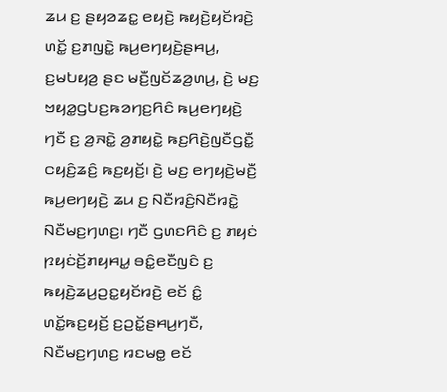ꤘꤣ ꤢ꤬ ꤔꤟꤤꤘꤢ꤭ ꤕꤟꤢꤧ꤬ ꤒꤟꤢꤧ꤬ꤟꤢꤩꤙꤢꤧ꤬ ꤛꤢꤩ꤭ ꤢ꤬ꤊꤜꤢꤧ꤭ ꤒꤣ꤬ꤕꤚꤟꤢꤧ꤬ꤔꤌꤣ꤬, ꤢ꤬ꤗꤝꤟꤤ꤬ ꤔꤢ ꤗꤢꤪ꤬ꤜꤢꤩꤘꤤ꤬ꤛꤣ꤬, ꤢꤧ꤬ ꤗꤢ꤬ ꤠꤟꤤ꤭ꤞꤝꤢ꤬ꤒꤤꤚꤢ꤬ꤖꤢꤨ ꤒꤣ꤬ꤕꤚꤟꤢꤧ꤬ ꤚꤢꤪ ꤢ꤬ ꤤ꤬ꤏꤢꤧ꤭ ꤤ꤬ꤊꤟꤢꤧ꤭ ꤒꤢ꤬ꤖꤢꤧ꤬ꤜꤢꤪꤞꤢꤪ꤭ ꤍꤟꤢꤨ꤬ꤘꤢꤨ꤬ ꤒꤢ꤬ꤟꤢꤩ꤬꤯ ꤢꤧ꤬ ꤗꤢ꤬ ꤕꤚꤟꤢꤧ꤬ꤗꤢꤪ꤬ ꤒꤣ꤬ꤕꤚꤟꤢꤧ꤬ ꤘꤣ ꤢ꤬ ꤡꤢꤪꤙꤢꤨ꤬ꤡꤢꤪꤙꤢꤧ꤭ ꤡꤢꤪꤗꤢ꤬ꤚꤛꤢ꤬꤯ ꤚꤢꤪ ꤞꤛꤢꤖꤢꤨ ꤢ꤬ ꤊꤟꤢꤦ ꤐꤟꤢꤦꤢꤩ꤬ꤊꤟꤌꤣ꤭ ꤋꤢꤨ꤭ꤕꤢꤪꤜꤢꤨ ꤢ꤬ ꤒꤟꤢꤧ꤬ꤘꤣ꤬ꤑꤢ꤭ꤟꤢꤩꤙꤢꤧ꤬ ꤕꤢꤩ ꤢꤨ꤭ ꤛꤢꤩ꤭ꤒꤢ꤬ꤟꤢꤩ꤬ ꤢ꤬ꤑꤢꤩ꤭ꤔꤌꤣ꤬ꤚꤢꤪ, ꤡꤢꤪꤗꤢ꤬ꤚꤛꤢ꤬ ꤙꤢꤗꤥ꤭ ꤕꤢꤩ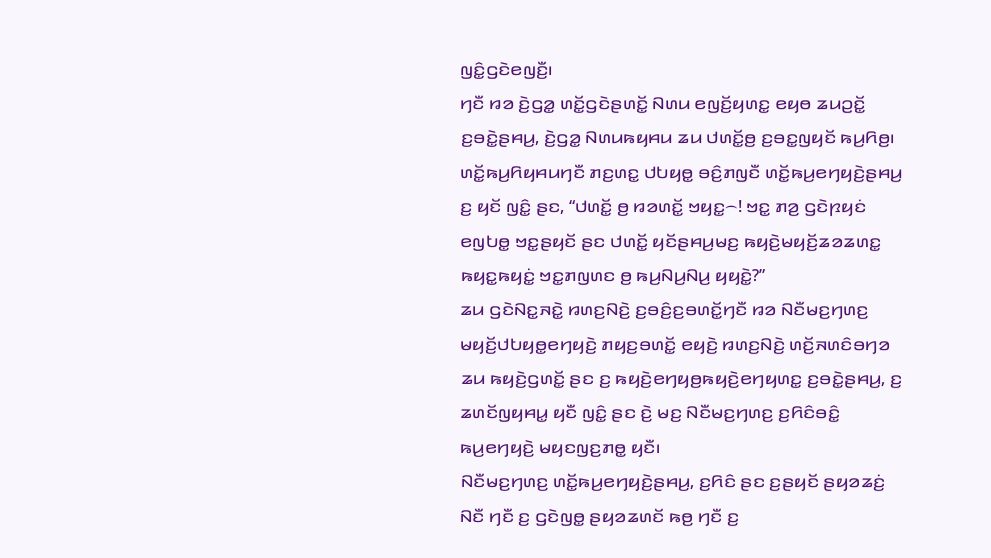ꤜꤢꤨ꤭ꤞꤢꤧꤕꤜꤢꤪ꤬꤯
ꤚꤢꤪ ꤙꤤ ꤢꤧ꤬ꤞꤤ꤭ ꤛꤢꤩ꤭ꤞꤢꤧꤔꤛꤢꤩ꤭ ꤡꤛꤣ ꤕꤜꤢꤩ꤬ꤟꤛꤢ꤭ ꤕꤟꤥ ꤘꤣꤑꤢꤩ꤭ ꤢ꤬ꤋꤢꤧ꤭ꤔꤌꤣ꤬, ꤢꤧ꤬ꤞꤤ꤭ ꤡꤛꤣꤒꤟꤌꤣ ꤘꤣ ꤓꤛꤢꤩ꤭ꤥ꤬ ꤢ꤬ꤋꤢ꤭ꤜꤟꤢꤩ ꤒꤣ꤬ꤖꤥ꤬꤯ ꤛꤢꤩ꤭ꤒꤣ꤬ꤖꤟꤌꤣꤚꤢꤪ ꤊꤢ꤬ꤛꤢ꤭ ꤓꤝꤟꤥ꤭ ꤋꤢꤨ꤬ꤊꤜꤢꤪ ꤛꤢꤩ꤭ꤒꤣ꤬ꤕꤚꤟꤢꤧ꤬ꤔꤌꤣ꤬ ꤢ꤬ ꤟꤢꤩ ꤜꤢꤨ꤭ ꤔꤢ, “ꤓꤛꤢꤩ꤭ ꤥ꤬ ꤙꤤꤛꤢꤩ꤭ ꤠꤟꤢ꤭꤮! ꤠꤢ꤭ ꤊꤤ꤬ ꤞꤢꤧꤐꤟꤢꤦ ꤕꤜꤝꤥ꤭ ꤠꤢ꤭ꤔꤟꤢꤩ ꤔꤢ ꤓꤛꤢꤩ꤭ ꤟꤢꤩꤔꤌꤣ꤬ꤗꤢ꤬ ꤒꤟꤢꤧ꤬ꤗꤟꤢꤩ꤬ꤘꤤꤘꤛꤢ꤭ ꤒꤟꤢ꤭ꤒꤟꤢꤦ꤭ ꤠꤢ꤭ꤊꤜꤛꤢ ꤥ꤬ ꤒꤣ꤬ꤡꤣ꤬ꤡꤣ꤬ ꤟꤟꤢꤧ꤭?”
ꤘꤣ ꤞꤢꤧꤡꤢ꤭ꤏꤢꤧ꤭ ꤙꤛꤢ꤬ꤡꤢꤧ꤬ ꤢ꤬ꤋꤢꤨ꤬ꤢ꤬ꤋꤛꤢꤩ꤭ꤚꤢꤪ ꤙꤤ ꤡꤢꤪꤗꤢ꤬ꤚꤛꤢ꤬ ꤗꤟꤢꤩ꤬ꤓꤝꤟꤥ꤭ꤕꤚꤟꤢꤧ꤬ ꤊꤟꤢ꤬ꤋꤛꤢꤩ꤭ ꤕꤟꤢꤧ꤬ ꤙꤛꤢ꤬ꤡꤢꤧ꤬ ꤛꤢꤩ꤬ꤏꤛꤢꤨꤋꤚꤤ ꤘꤣ ꤒꤟꤢꤧ꤬ꤞꤛꤢꤩ꤭ ꤔꤢ ꤢ꤬ ꤒꤟꤢꤧ꤬ꤕꤚꤟꤥ꤬ꤒꤟꤢꤧ꤬ꤕꤚꤟꤛꤢ꤭ ꤢ꤬ꤋꤢꤧ꤭ꤔꤌꤣ꤬, ꤢ꤬ ꤘꤛꤢꤩꤜꤟꤌꤣ꤭ ꤟꤢꤪ ꤜꤢꤨ꤭ ꤔꤢ ꤢꤧ꤬ ꤗꤢ꤬ ꤡꤢꤪꤗꤢ꤬ꤚꤛꤢ꤬ ꤢ꤬ꤖꤢꤨꤋꤢꤨ꤭ ꤒꤣ꤬ꤕꤚꤟꤢꤧ꤬ ꤗꤟꤢꤜꤢ꤬ꤊꤥ꤭ ꤟꤢꤪ꤯
ꤡꤢꤪꤗꤢ꤬ꤚꤛꤢ꤬ ꤛꤢꤩ꤭ꤒꤣ꤬ꤕꤚꤟꤢꤧ꤬ꤔꤌꤣ꤬, ꤢ꤬ꤖꤢꤨ ꤔꤢ ꤢ꤬ꤔꤟꤢꤩ ꤔꤟꤤꤘꤢꤦ꤬ ꤡꤢꤪ ꤚꤢꤪ ꤢ꤬ ꤞꤢꤧꤜꤥ꤭ ꤔꤟꤤꤘꤛꤢꤩ ꤒꤥ꤬ ꤚꤢꤪ ꤢ꤬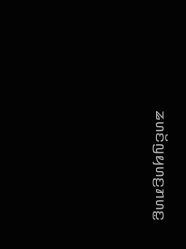ꤘꤛꤢꤩꤜꤟꤛꤢ꤬ꤊꤛꤢ꤭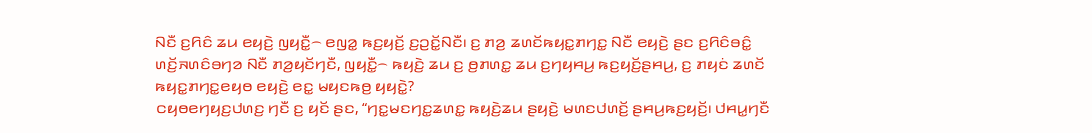ꤡꤢꤪ ꤢ꤬ꤖꤢꤨ ꤘꤣ ꤕꤟꤢꤧ꤬ ꤜꤟꤢꤪ꤭꤮ ꤕꤜꤤ꤭ ꤒꤢ꤬ꤟꤢꤩ꤬ ꤢ꤬ꤑꤢꤩ꤭ꤡꤢꤪ꤯ ꤢ꤬ ꤊꤤ꤬ ꤘꤛꤢꤩꤒꤟꤢ꤭ꤊꤚꤢ꤭ ꤡꤢꤪ ꤕꤟꤢꤧ꤬ ꤔꤢ ꤢ꤬ꤖꤢꤨꤋꤢꤨ꤭ ꤛꤢꤩ꤬ꤏꤛꤢꤨꤋꤚꤤ ꤡꤢꤪ ꤊꤤ꤬ꤟꤢꤩꤚꤢꤪ, ꤜꤟꤢꤪ꤭꤮ ꤒꤟꤢꤧ꤬ ꤘꤣ ꤢ꤬ ꤥ꤬ꤊꤛꤢ꤭ ꤘꤣ ꤢ꤬ꤚꤟꤌꤣ꤬ ꤒꤢ꤬ꤟꤢꤩ꤬ꤔꤌꤣ꤬, ꤢ꤬ ꤊꤟꤢꤦ ꤘꤛꤢꤩ ꤒꤟꤢ꤭ꤊꤚꤢ꤭ꤕꤟꤥ ꤕꤟꤢꤧ꤬ ꤕꤢ꤭ ꤗꤟꤢꤒꤥ꤬ ꤟꤟꤢꤧ꤭?
ꤍꤟꤥꤕꤚꤟꤢ꤬ꤓꤛꤢ꤬ ꤚꤢꤪ ꤢ꤬ ꤟꤢꤩ ꤔꤢ, “ꤚꤢ꤭ꤗꤢꤚꤢ꤭ꤘꤛꤢ꤭ ꤒꤟꤢꤧ꤬ꤘꤣ ꤔꤟꤢꤧ꤬ ꤗꤛꤢꤓꤛꤢꤩ꤬ ꤔꤌꤣ꤬ꤒꤢ꤬ꤟꤢꤩ꤬꤯ ꤓꤌꤣ꤭ꤚꤢꤪ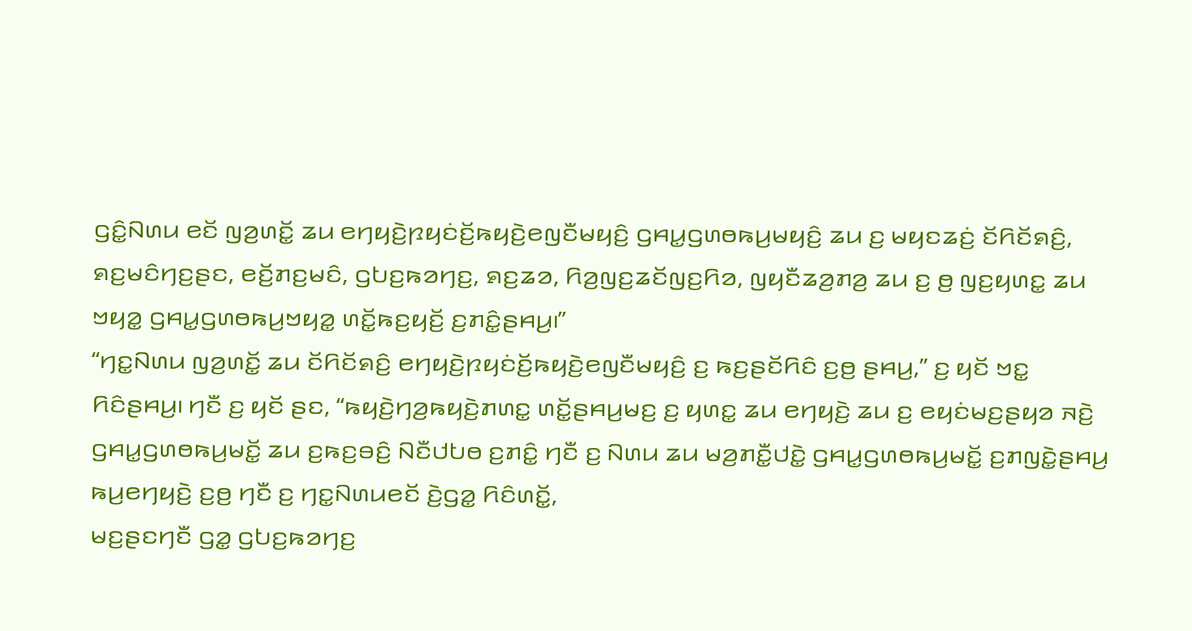ꤞꤢꤨ꤭ꤡꤛꤣ ꤕꤢꤩ ꤜꤤ꤬ꤛꤢꤩ꤭ ꤘꤣ ꤕꤚꤟꤢꤧ꤬ꤐꤟꤢꤦꤢꤩ꤬ꤒꤟꤢꤧ꤬ꤕꤜꤢꤪꤗꤟꤢꤨ꤬ ꤞꤌꤣ꤭ꤞꤛꤥꤒꤣ꤬ꤗꤟꤢꤨ꤬ ꤘꤣ ꤢ꤬ ꤗꤟꤢꤘꤢꤦ꤬ ꤢꤩꤖꤢꤩꤎꤢꤨ꤬, ꤎꤢ꤬ꤗꤢꤨꤚꤢ꤬ꤔꤢ, ꤕꤢꤩ꤬ꤊꤢ꤬ꤗꤢꤨ, ꤞꤝꤢ꤬ꤒꤤꤚꤢ꤬, ꤎꤢ꤬ꤘꤤ, ꤖꤤ꤬ꤜꤢ꤬ꤘꤢꤩꤜꤢ꤬ꤖꤤ, ꤜꤟꤢꤪꤘꤤ꤬ꤊꤤ꤬ ꤘꤣ ꤢ꤬ ꤥ꤬ ꤜꤢ꤬ꤟꤛꤢ꤭ ꤘꤣ ꤠꤟꤤ꤭ ꤞꤌꤣ꤭ꤞꤛꤥꤒꤣ꤬ꤠꤟꤤ꤭ ꤛꤢꤩ꤭ꤒꤢ꤬ꤟꤢꤩ꤬ ꤢ꤬ꤊꤢꤨ꤭ꤔꤌꤣ꤬꤯”
“ꤚꤢ꤭ꤡꤛꤣ ꤜꤤ꤬ꤛꤢꤩ꤭ ꤘꤣ ꤢꤩꤖꤢꤩꤎꤢꤨ꤬ ꤕꤚꤟꤢꤧ꤬ꤐꤟꤢꤦꤢꤩ꤬ꤒꤟꤢꤧ꤬ꤕꤜꤢꤪꤗꤟꤢꤨ꤬ ꤢ꤬ ꤒꤢ꤬ꤔꤢꤩꤖꤢꤨ ꤢ꤬ꤥ꤬ ꤔꤌꤣ꤬,” ꤢ꤬ ꤟꤢꤩ ꤠꤢ꤭ ꤖꤢꤨꤔꤌꤣ꤬꤯ ꤚꤢꤪ ꤢ꤬ ꤟꤢꤩ ꤔꤢ, “ꤒꤟꤢꤧ꤬ꤚꤤ꤬ꤒꤟꤢꤧ꤬ꤊꤛꤢ꤭ ꤛꤢꤩ꤭ꤔꤌꤣ꤬ꤗꤢ꤬ ꤢ꤬ ꤟꤛꤢ꤭ ꤘꤣ ꤕꤚꤟꤢꤧ꤬ ꤘꤣ ꤢ꤬ ꤕꤟꤢꤦꤗꤢ꤬ꤔꤟꤤ ꤏꤢꤧ꤬ ꤞꤌꤣ꤭ꤞꤛꤥꤒꤣ꤬ꤗꤢꤩ꤭ ꤘꤣ ꤢ꤬ꤒꤢ꤬ꤋꤢꤨ꤬ ꤡꤢꤪꤓꤝꤥ ꤢ꤬ꤊꤢꤨ꤭ ꤚꤢꤪ ꤢ꤬ ꤡꤛꤣ ꤘꤣ ꤗꤤ꤬ꤊꤢꤪ꤭ꤓꤢꤧ꤭ ꤞꤌꤣ꤭ꤞꤛꤥꤒꤣ꤬ꤗꤢꤩ꤭ ꤢ꤬ꤊꤜꤢꤧ꤭ꤔꤌꤣ꤬ ꤒꤣ꤬ꤕꤚꤟꤢꤧ꤬ ꤢ꤬ꤥ꤬ ꤚꤢꤪ ꤢ꤬ ꤚꤢ꤭ꤡꤛꤣꤕꤢꤩ ꤢꤧ꤬ꤞꤤ꤭ ꤖꤢꤨꤛꤢꤩ꤭,
ꤗꤢ꤬ꤔꤢꤚꤢꤪ ꤞꤤ꤭ ꤞꤝꤢ꤬ꤒꤤꤚꤢ꤬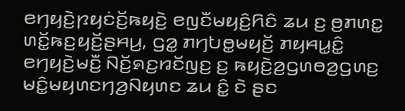ꤕꤚꤟꤢꤧ꤬ꤐꤟꤢꤦꤢꤩ꤬ꤒꤟꤢꤧ꤬ ꤕꤜꤢꤪꤗꤟꤢꤨ꤬ꤖꤢꤨ ꤘꤣ ꤢ꤬ ꤥ꤬ꤊꤛꤢ꤭ ꤛꤢꤩ꤭ꤒꤢ꤬ꤟꤢꤩ꤬ꤔꤌꤣ꤬, ꤞꤤ꤭ ꤊꤚꤝꤥ꤭ꤗꤟꤢꤩ꤬ ꤊꤟꤌꤣ꤭ꤢꤨ꤭ ꤕꤚꤟꤢꤧ꤬ꤗꤢꤪ꤬ ꤡꤢꤩ꤬ꤎꤢ꤬ꤙꤢꤩꤜꤢ꤬ ꤢ꤬ ꤒꤟꤢꤧ꤬ꤤ꤬ꤞꤛꤥꤤ꤬ꤞꤛꤢ꤬ ꤗꤢꤨ꤭ꤗꤟꤛꤢꤚꤤ꤬ꤡꤟꤛꤢ ꤘꤣ ꤢꤨ꤭ ꤢꤧ ꤔꤢ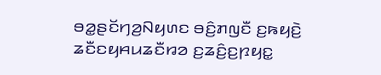ꤋꤤ꤭ꤔꤢꤩꤚꤤ꤬ꤡꤟꤛꤢ ꤋꤢꤨ꤬ꤊꤜꤢꤪ ꤢ꤬ꤒꤟꤢꤧ꤬ ꤘꤢꤪꤢꤟꤌꤣꤘꤢꤪꤙꤤ ꤢ꤬ꤘꤢꤨ꤬ꤢ꤬ꤐꤟꤢ꤭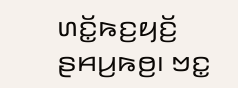ꤛꤢꤩ꤭ꤒꤢ꤬ꤟꤢꤩ꤬ ꤔꤌꤣ꤬ꤒꤥ꤬꤯ ꤠꤢ꤭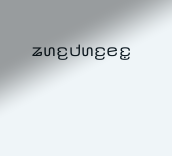ꤘꤛꤢ꤬ꤓꤛꤢ꤬ꤕꤢ꤭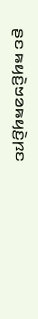ꤔꤢ ꤒꤟꤢꤧ꤬ꤠꤤꤒꤟꤢꤧ꤬ꤐꤢ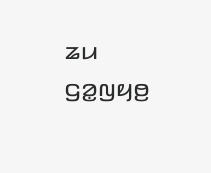ꤘꤣ ꤞꤤ꤭ꤜꤟꤥ꤬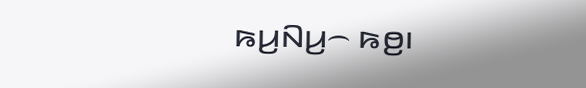ꤒꤣ꤬ꤡꤣ꤬꤮ ꤒꤥ꤬꤯